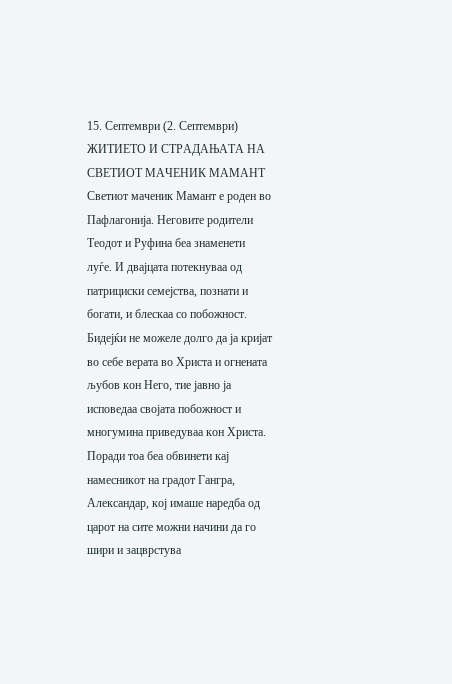15. Септември (2. Септември)
ЖИТИЕТО И СТРАДАЊАТА НА СВЕТИОТ МАЧЕНИК МАМАНТ
Светиот маченик Мамант е роден во Пафлагонија. Неговите родители Теодот и Руфина беа знаменети луѓе. И двајцата потекнуваа од патрициски семејства, познати и богати, и блескаа со побожност. Бидејќи не можеле долго да ја кријат во себе верата во Христа и огнената љубов кон Него, тие јавно ја исповедаа својата побожност и многумина приведуваа кон Христа. Поради тоа беа обвинети кај намесникот на градот Гангра, Александар, кој имаше наредба од царот на сите можни начини да го шири и зацврстува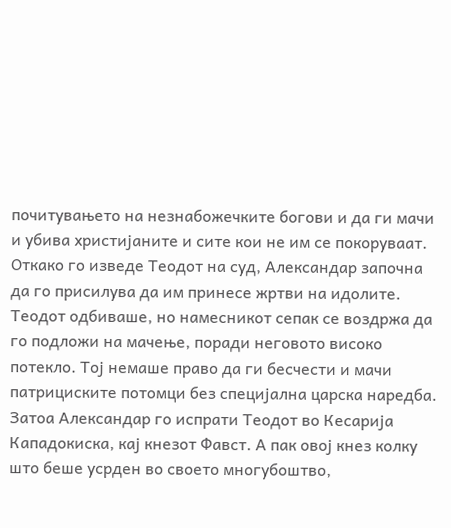почитувањето на незнабожечките богови и да ги мачи и убива христијаните и сите кои не им се покоруваат.
Откако го изведе Теодот на суд, Александар започна да го присилува да им принесе жртви на идолите. Теодот одбиваше, но намесникот сепак се воздржа да го подложи на мачење, поради неговото високо потекло. Тој немаше право да ги бесчести и мачи патрициските потомци без специјална царска наредба. Затоа Александар го испрати Теодот во Кесарија Кападокиска, кај кнезот Фавст. А пак овој кнез колку што беше усрден во своето многубоштво,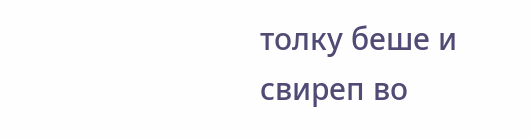толку беше и свиреп во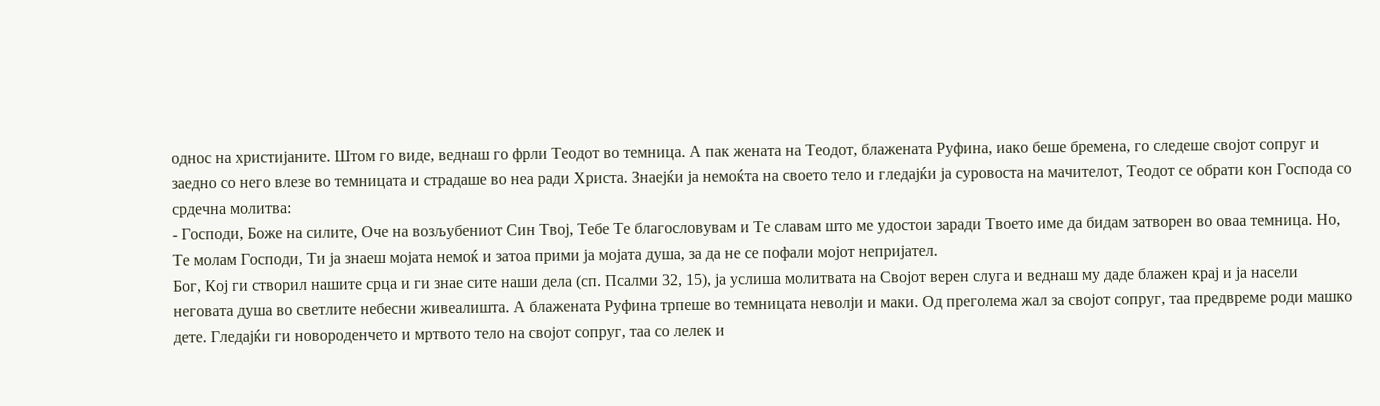однос на христијаните. Штом го виде, веднаш го фрли Теодот во темница. А пак жената на Теодот, блажената Руфина, иако беше бремена, го следеше својот сопруг и заедно со него влезе во темницата и страдаше во неа ради Христа. Знаејќи ја немоќта на своето тело и гледајќи ја суровоста на мачителот, Теодот се обрати кон Господа со срдечна молитва:
- Господи, Боже на силите, Оче на возљубениот Син Твој, Тебе Те благословувам и Те славам што ме удостои заради Твоето име да бидам затворен во оваа темница. Но, Те молам Господи, Ти ја знаеш мојата немоќ и затоа прими ја мојата душа, за да не се пофали мојот непријател.
Бог, Кој ги створил нашите срца и ги знае сите наши дела (сп. Псалми 32, 15), ја услиша молитвата на Својот верен слуга и веднаш му даде блажен крај и ја насели неговата душа во светлите небесни живеалишта. А блажената Руфина трпеше во темницата неволји и маки. Од преголема жал за својот сопруг, таа предвреме роди машко дете. Гледајќи ги новороденчето и мртвото тело на својот сопруг, таа со лелек и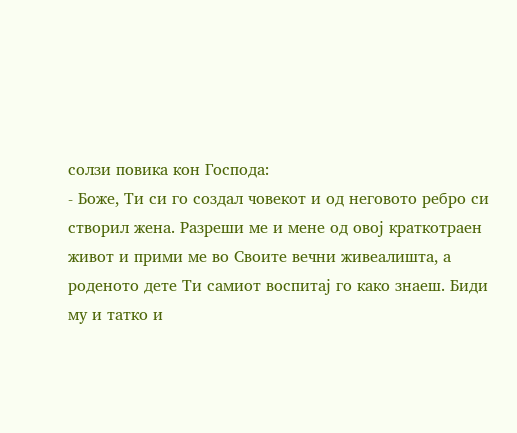солзи повика кон Господа:
- Боже, Ти си го создал човекот и од неговото ребро си створил жена. Разреши ме и мене од овој краткотраен живот и прими ме во Своите вечни живеалишта, а роденото дете Ти самиот воспитај го како знаеш. Биди му и татко и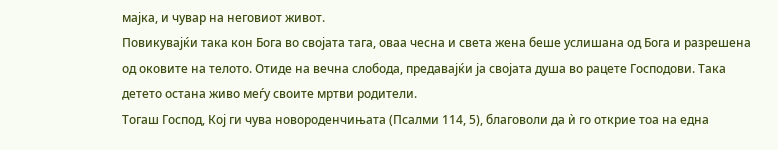мајка, и чувар на неговиот живот.
Повикувајќи така кон Бога во својата тага, оваа чесна и света жена беше услишана од Бога и разрешена од оковите на телото. Отиде на вечна слобода, предавајќи ја својата душа во рацете Господови. Така детето остана живо меѓу своите мртви родители.
Тогаш Господ, Кој ги чува новороденчињата (Псалми 114, 5), благоволи да ѝ го открие тоа на една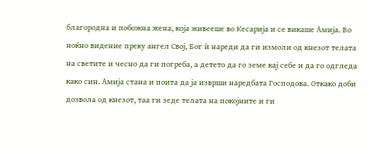благородна и побожна жена, која живееше во Кесарија и се викаше Амија. Во ноќно видение преку ангел Свој, Бог ѝ нареди да ги измоли од кнезот телата на светите и чесно да ги погреба, а детето да го земе кај себе и да го одгледа како син. Амија стана и поита да ја изврши наредбата Господова. Откако доби дозвола од кнезот, таа ги зеде телата на покојните и ги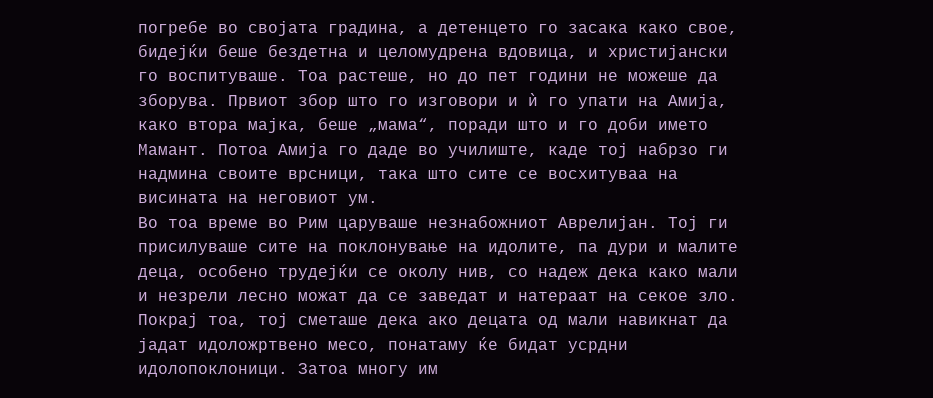погребе во својата градина, а детенцето го засака како свое, бидејќи беше бездетна и целомудрена вдовица, и христијански го воспитуваше. Тоа растеше, но до пет години не можеше да зборува. Првиот збор што го изговори и ѝ го упати на Амија, како втора мајка, беше „мама“, поради што и го доби името Мамант. Потоа Амија го даде во училиште, каде тој набрзо ги надмина своите врсници, така што сите се восхитуваа на висината на неговиот ум.
Во тоа време во Рим царуваше незнабожниот Аврелијан. Тој ги присилуваше сите на поклонување на идолите, па дури и малите деца, особено трудејќи се околу нив, со надеж дека како мали и незрели лесно можат да се заведат и натераат на секое зло. Покрај тоа, тој сметаше дека ако децата од мали навикнат да јадат идоложртвено месо, понатаму ќе бидат усрдни идолопоклоници. Затоа многу им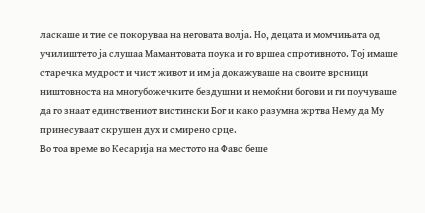ласкаше и тие се покоруваа на неговата волја. Но, децата и момчињата од училиштето ја слушаа Мамантовата поука и го вршеа спротивното. Тој имаше старечка мудрост и чист живот и им ја докажуваше на своите врсници ништовноста на многубожечките бездушни и немоќни богови и ги поучуваше да го знаат единствениот вистински Бог и како разумна жртва Нему да Му принесуваат скрушен дух и смирено срце.
Во тоа време во Кесарија на местото на Фавс беше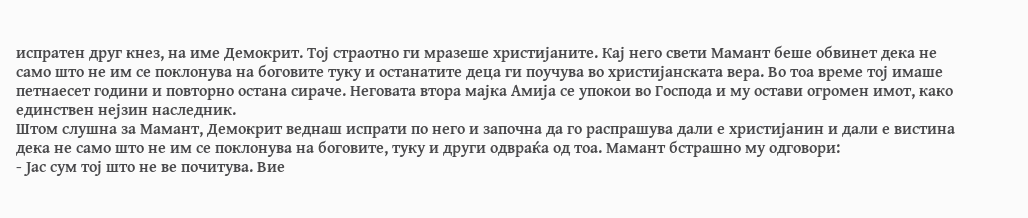испратен друг кнез, на име Демокрит. Тој страотно ги мразеше христијаните. Кај него свети Мамант беше обвинет дека не само што не им се поклонува на боговите туку и останатите деца ги поучува во христијанската вера. Во тоа време тој имаше петнаесет години и повторно остана сираче. Неговата втора мајка Амија се упокои во Господа и му остави огромен имот, како единствен нејзин наследник.
Штом слушна за Мамант, Демокрит веднаш испрати по него и започна да го распрашува дали е христијанин и дали е вистина дека не само што не им се поклонува на боговите, туку и други одвраќа од тоа. Мамант бстрашно му одговори:
- Јас сум тој што не ве почитува. Вие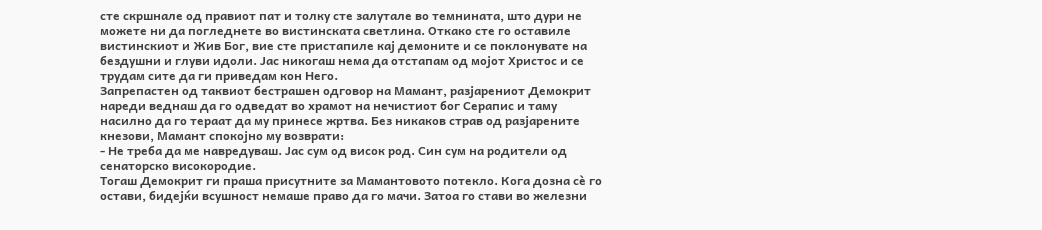сте скршнале од правиот пат и толку сте залутале во темнината, што дури не можете ни да погледнете во вистинската светлина. Откако сте го оставиле вистинскиот и Жив Бог, вие сте пристапиле кај демоните и се поклонувате на бездушни и глуви идоли. Јас никогаш нема да отстапам од мојот Христос и се трудам сите да ги приведам кон Него.
Запрепастен од таквиот бестрашен одговор на Мамант, разјарениот Демокрит нареди веднаш да го одведат во храмот на нечистиот бог Серапис и таму насилно да го тераат да му принесе жртва. Без никаков страв од разјарените кнезови, Мамант спокојно му возврати:
- Не треба да ме навредуваш. Јас сум од висок род. Син сум на родители од сенаторско високородие.
Тогаш Демокрит ги праша присутните за Мамантовото потекло. Кога дозна сѐ го остави, бидејќи всушност немаше право да го мачи. Затоа го стави во железни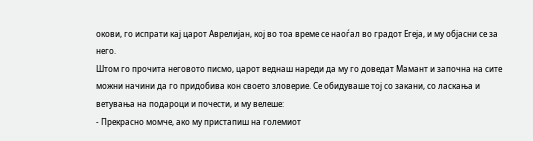окови, го испрати кај царот Аврелијан, кој во тоа време се наоѓал во градот Егеја, и му објасни се за него.
Штом го прочита неговото писмо, царот веднаш нареди да му го доведат Мамант и започна на сите можни начини да го придобива кон своето зловерие. Се обидуваше тој со закани, со ласкања и ветувања на подароци и почести, и му велеше:
- Прекрасно момче, ако му пристапиш на големиот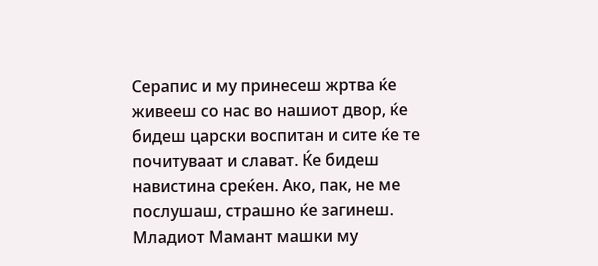Серапис и му принесеш жртва ќе живееш со нас во нашиот двор, ќе бидеш царски воспитан и сите ќе те почитуваат и слават. Ќе бидеш навистина среќен. Ако, пак, не ме послушаш, страшно ќе загинеш.
Младиот Мамант машки му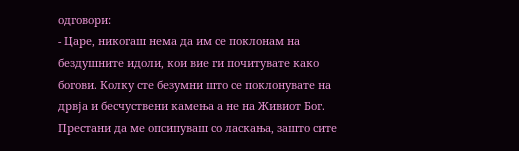одговори:
- Царе, никогаш нема да им се поклонам на бездушните идоли, кои вие ги почитувате како богови. Колку сте безумни што се поклонувате на дрвја и бесчуствени камења а не на Живиот Бог. Престани да ме опсипуваш со ласкања, зашто сите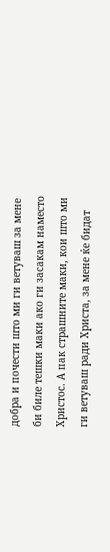добра и почести што ми ги ветуваш за мене би биле тешки маки ако ги засакам наместо Христос. А пак страшните маки, кои што ми ги ветуваш ради Христа, за мене ќе бидат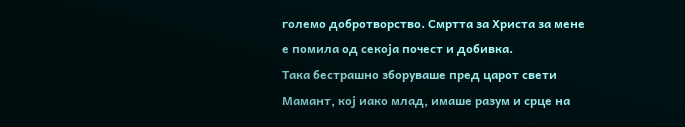големо добротворство. Смртта за Христа за мене е помила од секоја почест и добивка.
Така бестрашно зборуваше пред царот свети Мамант, кој иако млад, имаше разум и срце на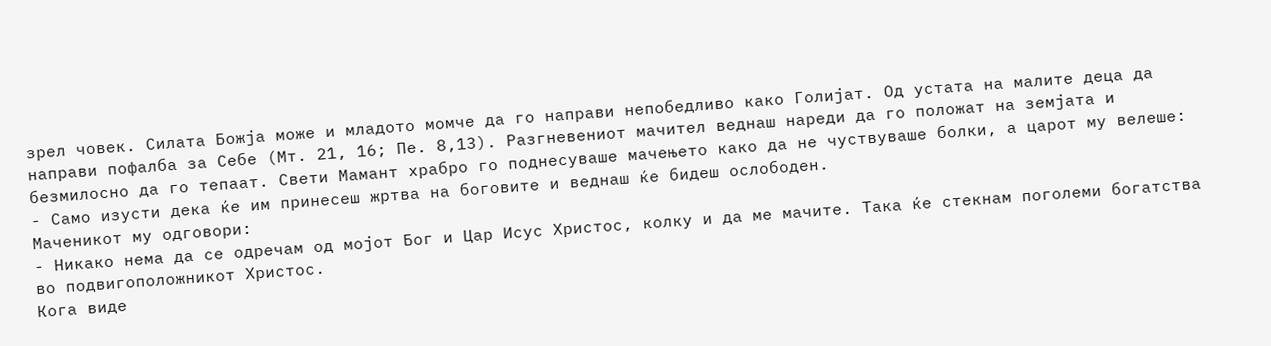зрел човек. Силата Божја може и младото момче да го направи непобедливо како Голијат. Од устата на малите деца да направи пофалба за Себе (Мт. 21, 16; Пе. 8,13). Разгневениот мачител веднаш нареди да го положат на земјата и безмилосно да го тепаат. Свети Мамант храбро го поднесуваше мачењето како да не чуствуваше болки, а царот му велеше:
- Само изусти дека ќе им принесеш жртва на боговите и веднаш ќе бидеш ослободен.
Маченикот му одговори:
- Никако нема да се одречам од мојот Бог и Цар Исус Христос, колку и да ме мачите. Така ќе стекнам поголеми богатства во подвигоположникот Христос.
Кога виде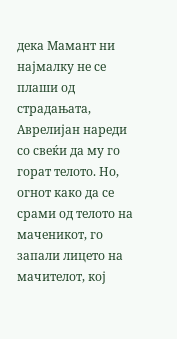дека Мамант ни најмалку не се плаши од страдањата, Аврелијан нареди со свеќи да му го горат телото. Но, огнот како да се срами од телото на маченикот, го запали лицето на мачителот, кој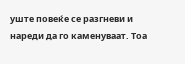уште повеќе се разгневи и нареди да го каменуваат. Тоа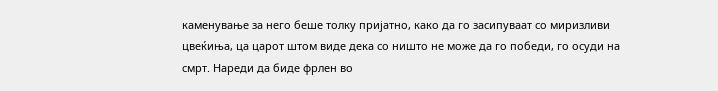каменување за него беше толку пријатно, како да го засипуваат со миризливи цвеќиња, ца царот штом виде дека со ништо не може да го победи, го осуди на смрт. Нареди да биде фрлен во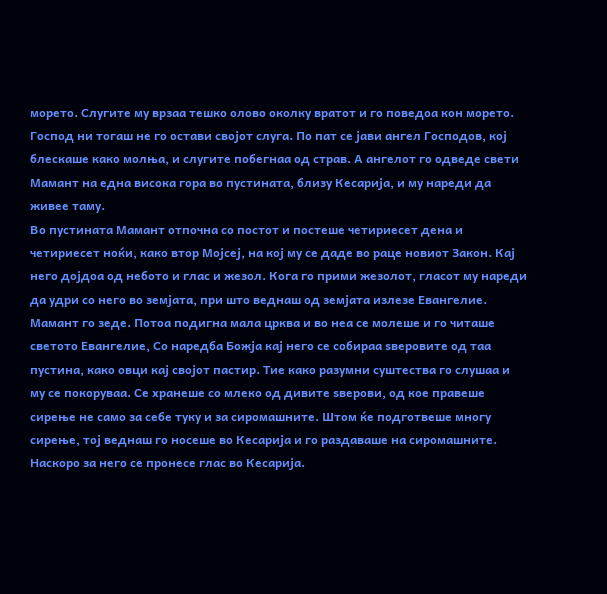морето. Слугите му врзаа тешко олово околку вратот и го поведоа кон морето. Господ ни тогаш не го остави својот слуга. По пат се јави ангел Господов, кој блескаше како молња, и слугите побегнаа од страв. А ангелот го одведе свети Мамант на една висока гора во пустината, близу Кесарија, и му нареди да живее таму.
Во пустината Мамант отпочна со постот и постеше четириесет дена и четириесет ноќи, како втор Мојсеј, на кој му се даде во раце новиот Закон. Кај него дојдоа од небото и глас и жезол. Кога го прими жезолот, гласот му нареди да удри со него во земјата, при што веднаш од земјата излезе Евангелие. Мамант го зеде. Потоа подигна мала црква и во неа се молеше и го читаше светото Евангелие, Со наредба Божја кај него се собираа ѕверовите од таа пустина, како овци кај својот пастир. Тие како разумни суштества го слушаа и му се покоруваа. Се хранеше со млеко од дивите ѕверови, од кое правеше сирење не само за себе туку и за сиромашните. Штом ќе подготвеше многу сирење, тој веднаш го носеше во Кесарија и го раздаваше на сиромашните.
Наскоро за него се пронесе глас во Кесарија.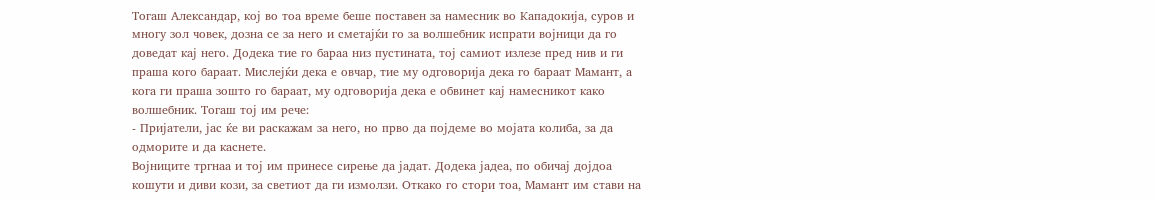Тогаш Александар, кој во тоа време беше поставен за намесник во Кападокија, суров и многу зол човек, дозна се за него и сметајќи го за волшебник испрати војници да го доведат кај него. Додека тие го бараа низ пустината, тој самиот излезе пред нив и ги праша кого бараат. Мислејќи дека е овчар, тие му одговорија дека го бараат Мамант, а кога ги праша зошто го бараат, му одговорија дека е обвинет кај намесникот како волшебник. Тогаш тој им рече:
- Пријатели, јас ќе ви раскажам за него, но прво да појдеме во мојата колиба, за да одморите и да каснете.
Војниците тргнаа и тој им принесе сирење да јадат. Додека јадеа, по обичај дојдоа кошути и диви кози, за светиот да ги измолзи. Откако го стори тоа, Мамант им стави на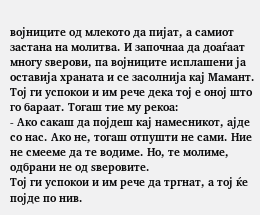војниците од млекото да пијат, а самиот застана на молитва. И започнаа да доаѓаат многу ѕверови, па војниците исплашени ја оставија храната и се засолнија кај Мамант. Тој ги успокои и им рече дека тој е оној што го бараат. Тогаш тие му рекоа:
- Ако сакаш да појдеш кај намесникот, ајде со нас. Ако не, тогаш отпушти не сами. Ние не смееме да те водиме. Но, те молиме, одбрани не од ѕверовите.
Тој ги успокои и им рече да тргнат, а тој ќе појде по нив.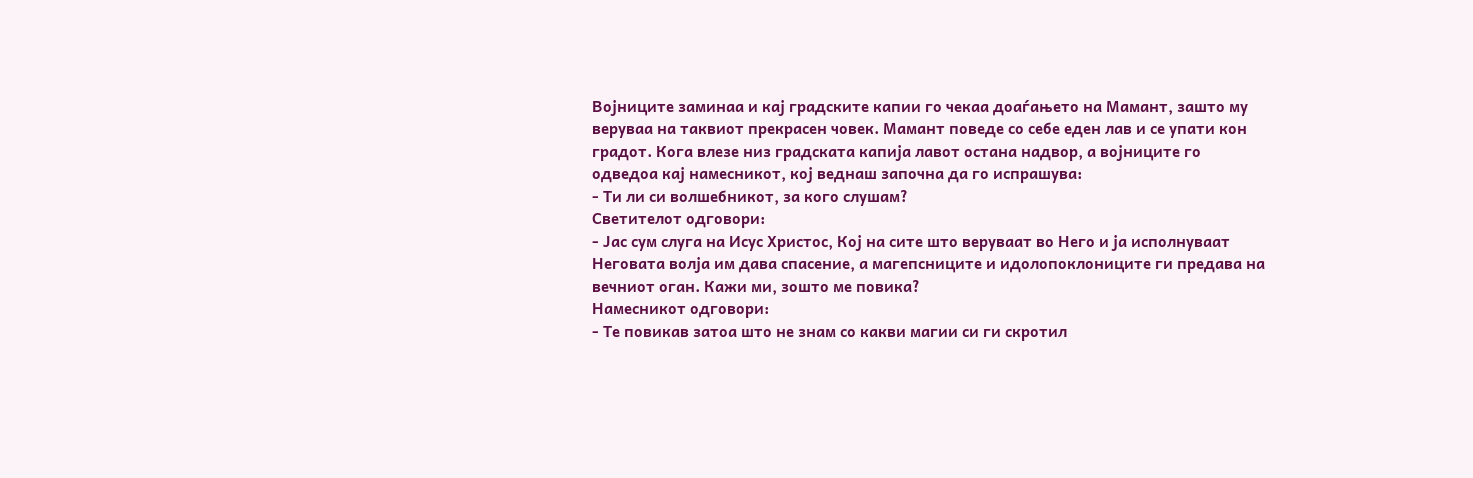Војниците заминаа и кај градските капии го чекаа доаѓањето на Мамант, зашто му веруваа на таквиот прекрасен човек. Мамант поведе со себе еден лав и се упати кон градот. Кога влезе низ градската капија лавот остана надвор, а војниците го одведоа кај намесникот, кој веднаш започна да го испрашува:
- Ти ли си волшебникот, за кого слушам?
Светителот одговори:
- Јас сум слуга на Исус Христос, Кој на сите што веруваат во Него и ја исполнуваат Неговата волја им дава спасение, а магепсниците и идолопоклониците ги предава на вечниот оган. Кажи ми, зошто ме повика?
Намесникот одговори:
- Те повикав затоа што не знам со какви магии си ги скротил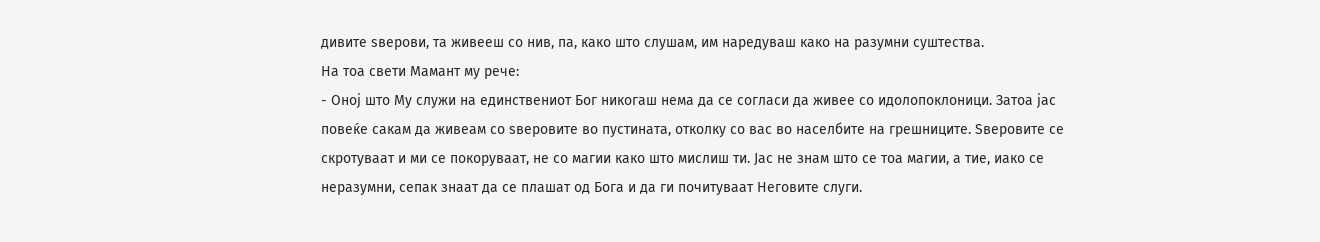дивите ѕверови, та живееш со нив, па, како што слушам, им наредуваш како на разумни суштества.
На тоа свети Мамант му рече:
- Оној што Му служи на единствениот Бог никогаш нема да се согласи да живее со идолопоклоници. Затоа јас повеќе сакам да живеам со ѕверовите во пустината, отколку со вас во населбите на грешниците. Ѕверовите се скротуваат и ми се покоруваат, не со магии како што мислиш ти. Јас не знам што се тоа магии, а тие, иако се неразумни, сепак знаат да се плашат од Бога и да ги почитуваат Неговите слуги.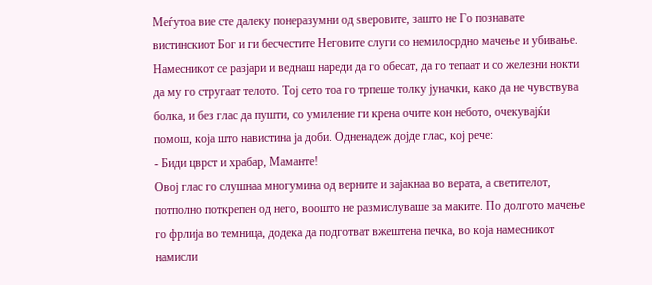Меѓутоа вие сте далеку понеразумни од ѕверовите, зашто не Го познавате вистинскиот Бог и ги бесчестите Неговите слуги со немилосрдно мачење и убивање.
Намесникот се разјари и веднаш нареди да го обесат, да го тепаат и со железни нокти да му го стругаат телото. Тој сето тоа го трпеше толку јуначки, како да не чувствува болка, и без глас да пушти, со умиление ги крена очите кон небото, очекувајќи помош, која што навистина ја доби. Одненадеж дојде глас, кој рече:
- Биди цврст и храбар, Маманте!
Овој глас го слушнаа многумина од верните и зајакнаа во верата, а светителот, потполно поткрепен од него, воошто не размислуваше за маките. По долгото мачење го фрлија во темница, додека да подготват вжештена печка, во која намесникот намисли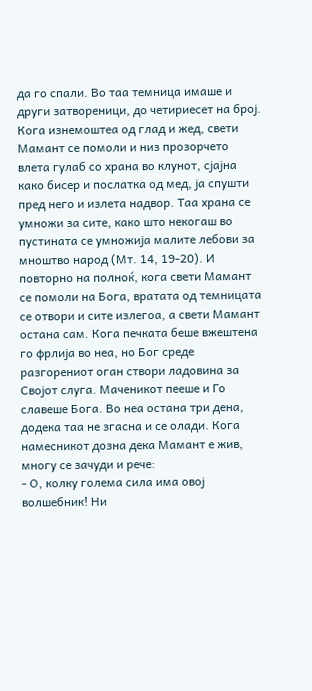да го спали. Во таа темница имаше и други затвореници, до четириесет на број. Кога изнемоштеа од глад и жед, свети Мамант се помоли и низ прозорчето влета гулаб со храна во клунот, сјајна како бисер и послатка од мед, ја спушти пред него и излета надвор. Таа храна се умножи за сите, како што некогаш во пустината се умножија малите лебови за мноштво народ (Мт. 14, 19-20). И повторно на полноќ, кога свети Мамант се помоли на Бога, вратата од темницата се отвори и сите излегоа, а свети Мамант остана сам. Кога печката беше вжештена го фрлија во неа, но Бог среде разгорениот оган створи ладовина за Својот слуга. Маченикот пееше и Го славеше Бога. Во неа остана три дена, додека таа не згасна и се олади. Кога намесникот дозна дека Мамант е жив, многу се зачуди и рече:
- О, колку голема сила има овој волшебник! Ни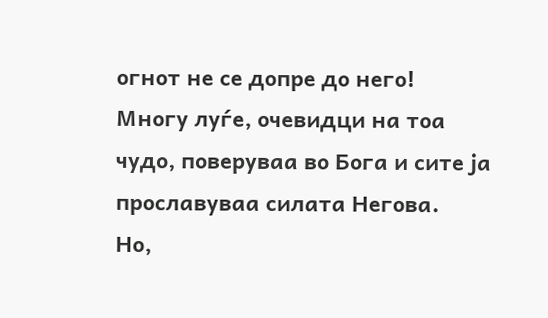огнот не се допре до него!
Многу луѓе, очевидци на тоа чудо, поверуваа во Бога и сите ја прославуваа силата Негова.
Но,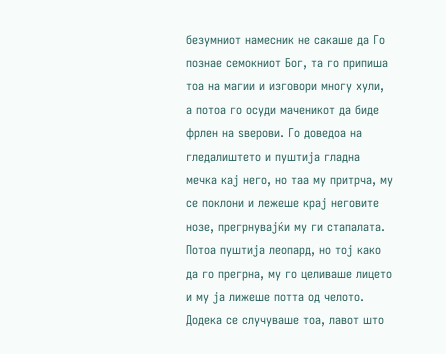безумниот намесник не сакаше да Го познае семокниот Бог, та го припиша тоа на магии и изговори многу хули, а потоа го осуди маченикот да биде фрлен на ѕверови. Го доведоа на гледалиштето и пуштија гладна мечка кај него, но таа му притрча, му се поклони и лежеше крај неговите нозе, прегрнувајќи му ги стапалата. Потоа пуштија леопард, но тој како да го прегрна, му го целиваше лицето и му ја лижеше потта од челото. Додека се случуваше тоа, лавот што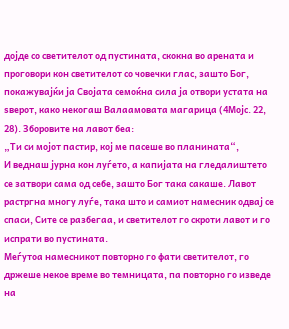дојде со светителот од пустината, скокна во арената и проговори кон светителот со човечки глас, зашто Бог, покажувајќи ја Својата семоќна сила ја отвори устата на ѕверот, како некогаш Валаамовата магарица (4Мојс. 22, 28). Зборовите на лавот беа:
„Ти си мојот пастир, кој ме пасеше во планината“,
И веднаш јурна кон луѓето, а капијата на гледалиштето се затвори сама од себе, зашто Бог така сакаше. Лавот растргна многу луѓе, така што и самиот намесник одвај се спаси, Сите се разбегаа, и светителот го скроти лавот и го испрати во пустината.
Меѓутоа намесникот повторно го фати светителот, го држеше некое време во темницата, па повторно го изведе на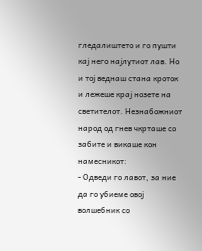гледалиштето и го пушти кај него најлутиот лав. Но и тој веднаш стана кроток и лежеше крај нозете на светителот. Незнабожниот народ од гнев чкрташе со забите и викаше кон намесникот:
- Одведи го лавот, за ние да го убиеме овој волшебник со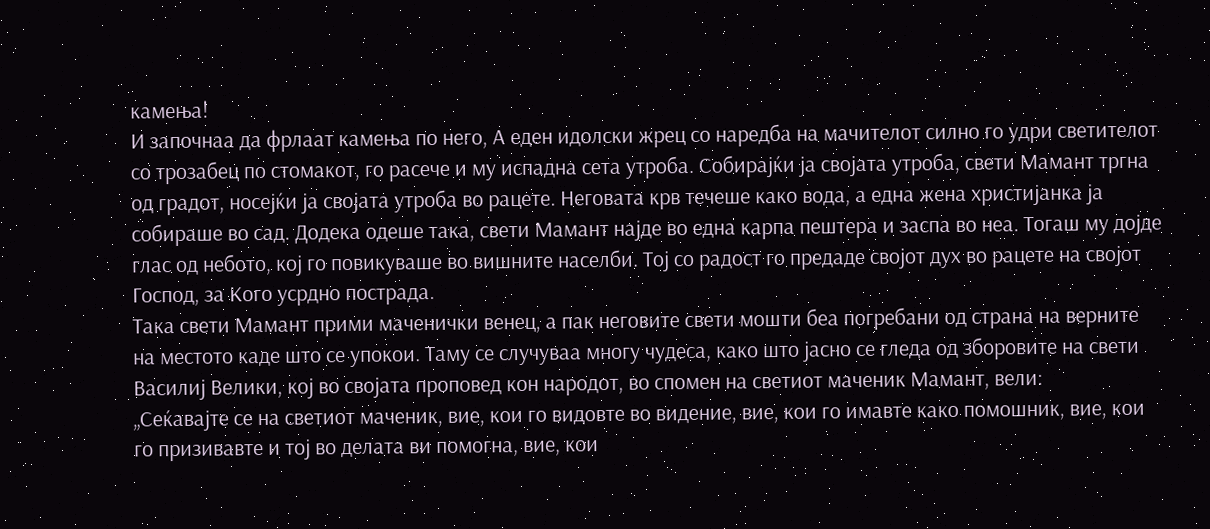камења!
И започнаа да фрлаат камења по него, А еден идолски жрец со наредба на мачителот силно го удри светителот со трозабец по стомакот, го расече и му испадна сета утроба. Собирајќи ја својата утроба, свети Мамант тргна од градот, носејќи ја својата утроба во рацете. Неговата крв течеше како вода, а една жена христијанка ја собираше во сад. Додека одеше така, свети Мамант најде во една карпа пештера и заспа во неа. Тогаш му дојде глас од небото, кој го повикуваше во вишните населби. Тој со радост го предаде својот дух во рацете на својот Господ, за Кого усрдно пострада.
Така свети Мамант прими маченички венец, а пак неговите свети мошти беа погребани од страна на верните на местото каде што се упокои. Таму се случуваа многу чудеса, како што јасно се гледа од зборовите на свети Василиј Велики, кој во својата проповед кон народот, во спомен на светиот маченик Мамант, вели:
„Сеќавајте се на светиот маченик, вие, кои го видовте во видение, вие, кои го имавте како помошник, вие, кои го призивавте и тој во делата ви помогна, вие, кои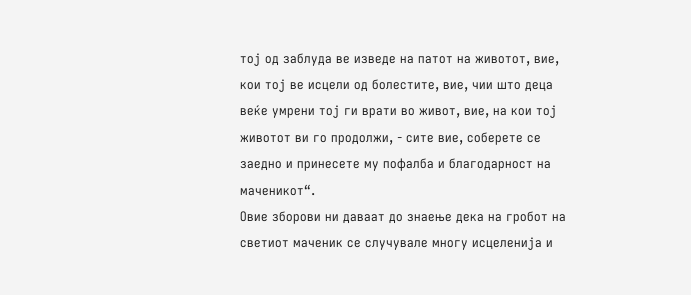тој од заблуда ве изведе на патот на животот, вие, кои тој ве исцели од болестите, вие, чии што деца веќе умрени тој ги врати во живот, вие, на кои тој животот ви го продолжи, - сите вие, соберете се заедно и принесете му пофалба и благодарност на маченикот“.
Овие зборови ни даваат до знаење дека на гробот на светиот маченик се случувале многу исцеленија и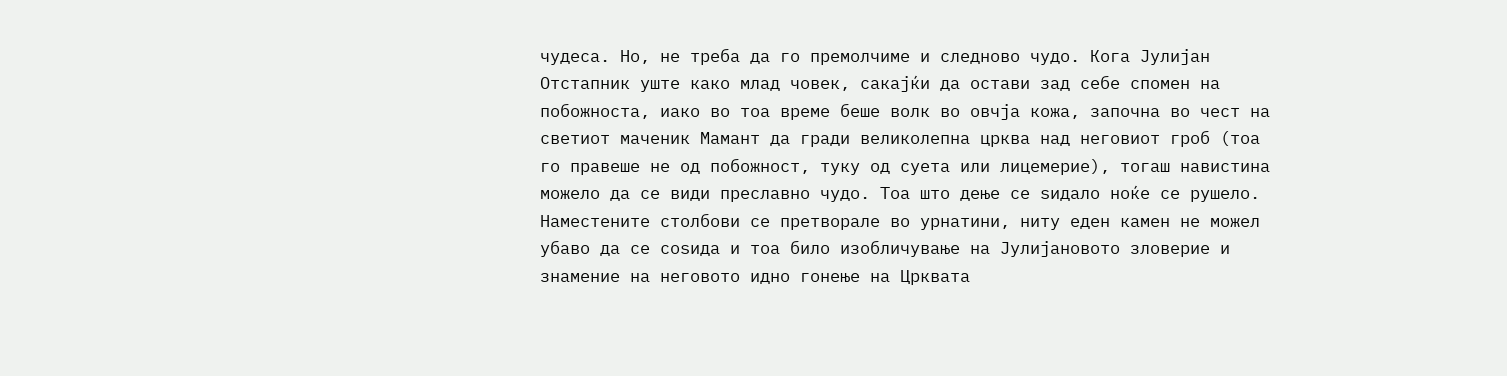чудеса. Но, не треба да го премолчиме и следново чудо. Кога Јулијан Отстапник уште како млад човек, сакајќи да остави зад себе спомен на побожноста, иако во тоа време беше волк во овчја кожа, започна во чест на светиот маченик Мамант да гради великолепна црква над неговиот гроб (тоа го правеше не од побожност, туку од суета или лицемерие), тогаш навистина можело да се види преславно чудо. Тоа што дење се ѕидало ноќе се рушело. Наместените столбови се претворале во урнатини, ниту еден камен не можел убаво да се соѕида и тоа било изобличување на Јулијановото зловерие и знамение на неговото идно гонење на Црквата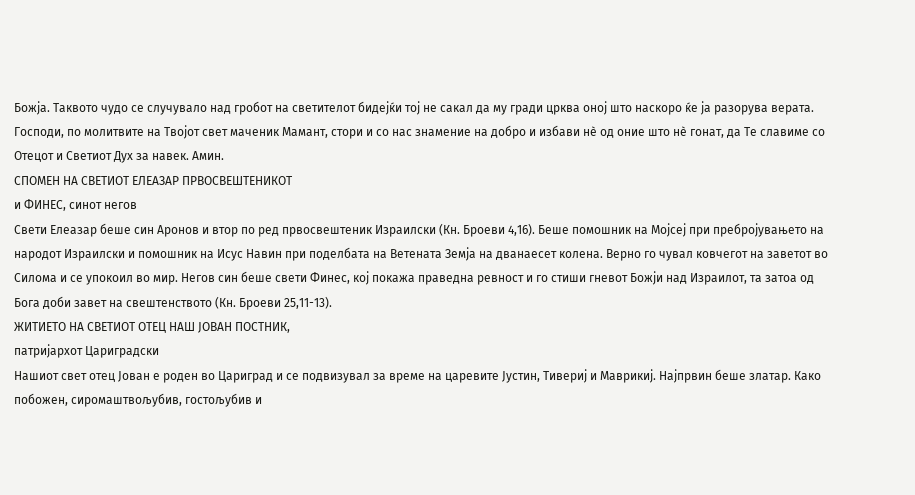Божја. Таквото чудо се случувало над гробот на светителот бидејќи тој не сакал да му гради црква оној што наскоро ќе ја разорува верата.
Господи, по молитвите на Твојот свет маченик Мамант, стори и со нас знамение на добро и избави нѐ од оние што нѐ гонат, да Те славиме со Отецот и Светиот Дух за навек. Амин.
СПОМЕН НА СВЕТИОТ ЕЛЕАЗАР ПРВОСВЕШТЕНИКОТ
и ФИНЕС, синот негов
Свети Елеазар беше син Аронов и втор по ред првосвештеник Израилски (Кн. Броеви 4,16). Беше помошник на Мојсеј при пребројувањето на народот Израилски и помошник на Исус Навин при поделбата на Ветената Земја на дванаесет колена. Верно го чувал ковчегот на заветот во Силома и се упокоил во мир. Негов син беше свети Финес, кој покажа праведна ревност и го стиши гневот Божји над Израилот, та затоа од Бога доби завет на свештенството (Кн. Броеви 25,11-13).
ЖИТИЕТО НА СВЕТИОТ ОТЕЦ НАШ ЈОВАН ПОСТНИК,
патријархот Цариградски
Нашиот свет отец Јован е роден во Цариград и се подвизувал за време на царевите Јустин, Тивериј и Маврикиј. Најпрвин беше златар. Како побожен, сиромаштвољубив, гостољубив и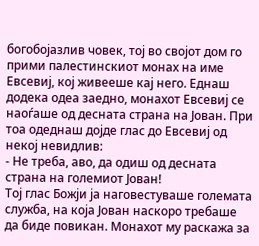богобојазлив човек, тој во својот дом го прими палестинскиот монах на име Евсевиј, кој живееше кај него. Еднаш додека одеа заедно, монахот Евсевиј се наоѓаше од десната страна на Јован. При тоа одеднаш дојде глас до Евсевиј од некој невидлив:
- Не треба, аво, да одиш од десната страна на големиот Јован!
Тој глас Божји ја наговестуваше големата служба, на која Јован наскоро требаше да биде повикан. Монахот му раскажа за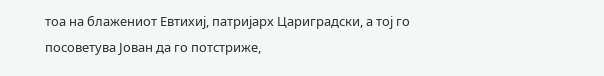тоа на блажениот Евтихиј, патријарх Цариградски, а тој го посоветува Јован да го потстриже,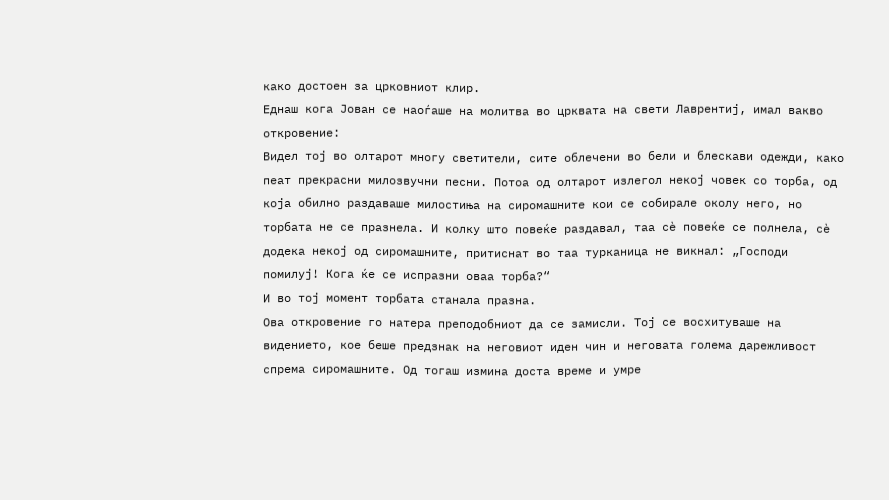како достоен за црковниот клир.
Еднаш кога Јован се наоѓаше на молитва во црквата на свети Лаврентиј, имал вакво откровение:
Видел тој во олтарот многу светители, сите облечени во бели и блескави одежди, како пеат прекрасни милозвучни песни. Потоа од олтарот излегол некој човек со торба, од која обилно раздаваше милостиња на сиромашните кои се собирале околу него, но торбата не се празнела. И колку што повеќе раздавал, таа сѐ повеќе се полнела, сѐ додека некој од сиромашните, притиснат во таа турканица не викнал: „Господи помилуј! Кога ќе се испразни оваа торба?“
И во тој момент торбата станала празна.
Ова откровение го натера преподобниот да се замисли. Тој се восхитуваше на видението, кое беше предзнак на неговиот иден чин и неговата голема дарежливост спрема сиромашните. Од тогаш измина доста време и умре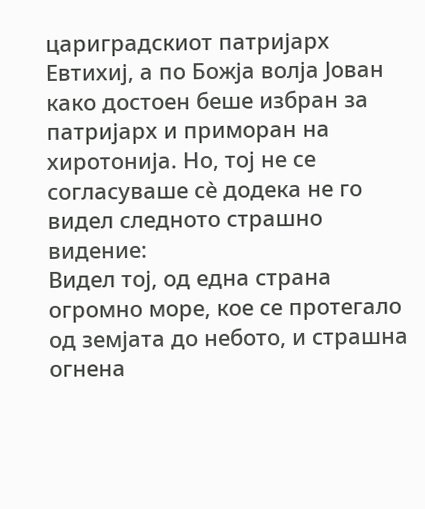цариградскиот патријарх Евтихиј, а по Божја волја Јован како достоен беше избран за патријарх и приморан на хиротонија. Но, тој не се согласуваше сѐ додека не го видел следното страшно видение:
Видел тој, од една страна огромно море, кое се протегало од земјата до небото, и страшна огнена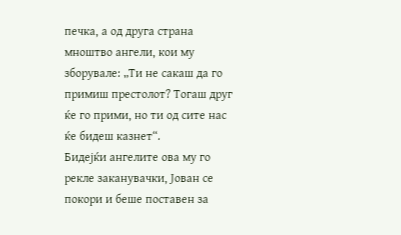печка, а од друга страна мноштво ангели, кои му зборувале: „Ти не сакаш да го примиш престолот? Тогаш друг ќе го прими, но ти од сите нас ќе бидеш казнет“.
Бидејќи ангелите ова му го рекле заканувачки, Јован се покори и беше поставен за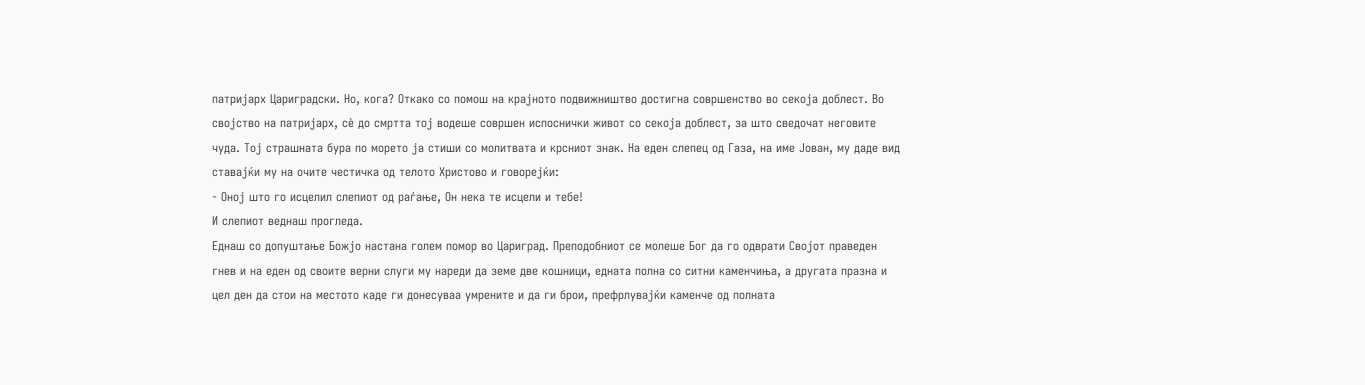патријарх Цариградски. Но, кога? Откако со помош на крајното подвижништво достигна совршенство во секоја доблест. Во својство на патријарх, сѐ до смртта тој водеше совршен испоснички живот со секоја доблест, за што сведочат неговите чуда. Тој страшната бура по морето ја стиши со молитвата и крсниот знак. На еден слепец од Газа, на име Јован, му даде вид ставајќи му на очите честичка од телото Христово и говорејќи:
- Оној што го исцелил слепиот од раѓање, Он нека те исцели и тебе!
И слепиот веднаш прогледа.
Еднаш со допуштање Божјо настана голем помор во Цариград. Преподобниот се молеше Бог да го одврати Својот праведен гнев и на еден од своите верни слуги му нареди да земе две кошници, едната полна со ситни каменчиња, а другата празна и цел ден да стои на местото каде ги донесуваа умрените и да ги брои, префрлувајќи каменче од полната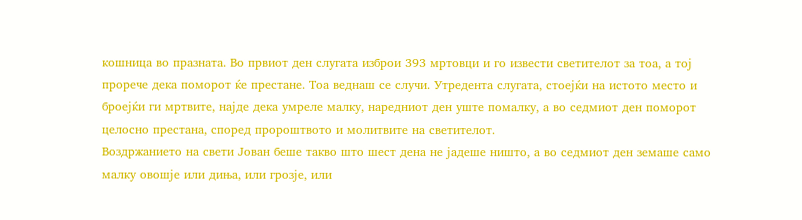кошница во празната. Во првиот ден слугата изброи 393 мртовци и го извести светителот за тоа, а тој прорече дека поморот ќе престане. Тоа веднаш се случи. Утредента слугата, стоејќи на истото место и броејќи ги мртвите, најде дека умреле малку, наредниот ден уште помалку, а во седмиот ден поморот целосно престана, според пророштвото и молитвите на светителот.
Воздржанието на свети Јован беше такво што шест дена не јадеше ништо, а во седмиот ден земаше само малку овошје или диња, или грозје, или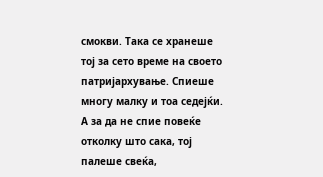смокви. Така се хранеше тој за сето време на своето патријархување. Спиеше многу малку и тоа седејќи. А за да не спие повеќе отколку што сака, тој палеше свеќа,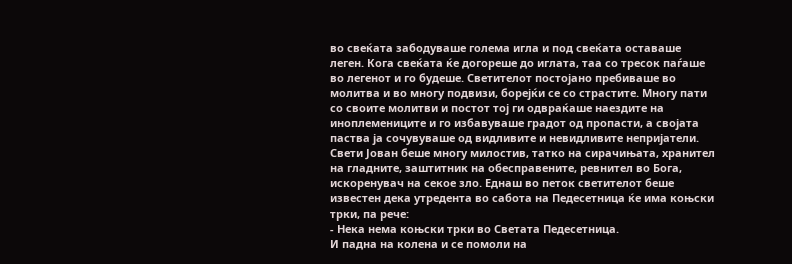во свеќата забодуваше голема игла и под свеќата оставаше леген. Кога свеќата ќе догореше до иглата, таа со тресок паѓаше во легенот и го будеше. Светителот постојано пребиваше во молитва и во многу подвизи, борејќи се со страстите. Многу пати со своите молитви и постот тој ги одвраќаше наездите на иноплемениците и го избавуваше градот од пропасти, а својата паства ја сочувуваше од видливите и невидливите непријатели. Свети Јован беше многу милостив, татко на сирачињата, хранител на гладните, заштитник на обесправените, ревнител во Бога, искоренувач на секое зло. Еднаш во петок светителот беше известен дека утредента во сабота на Педесетница ќе има коњски трки, па рече:
- Нека нема коњски трки во Светата Педесетница.
И падна на колена и се помоли на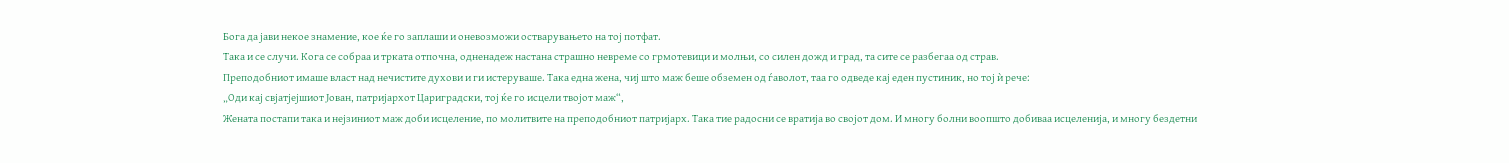Бога да јави некое знамение, кое ќе го заплаши и оневозможи остварувањето на тој потфат.
Така и се случи. Кога се собраа и трката отпочна, одненадеж настана страшно невреме со грмотевици и молњи, со силен дожд и град, та сите се разбегаа од страв.
Преподобниот имаше власт над нечистите духови и ги истеруваше. Така една жена, чиј што маж беше обземен од ѓаволот, таа го одведе кај еден пустиник, но тој ѝ рече:
„Оди кај свјатјејшиот Јован, патријархот Цариградски, тој ќе го исцели твојот маж“,
Жената постапи така и нејзиниот маж доби исцеление, по молитвите на преподобниот патријарх. Така тие радосни се вратија во својот дом. И многу болни воопшто добиваа исцеленија, и многу бездетни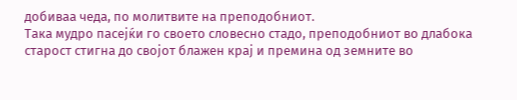добиваа чеда, по молитвите на преподобниот.
Така мудро пасејќи го своето словесно стадо, преподобниот во длабока старост стигна до својот блажен крај и премина од земните во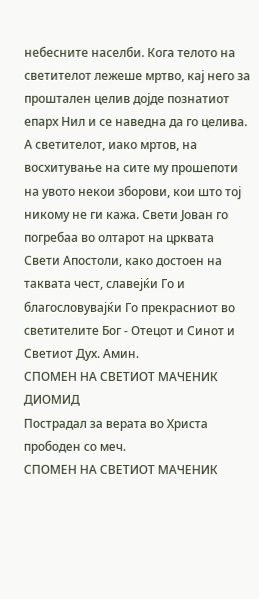небесните населби. Кога телото на светителот лежеше мртво, кај него за проштален целив дојде познатиот епарх Нил и се наведна да го целива. А светителот, иако мртов, на восхитување на сите му прошепоти на увото некои зборови, кои што тој никому не ги кажа. Свети Јован го погребаа во олтарот на црквата Свети Апостоли, како достоен на таквата чест, славејќи Го и благословувајќи Го прекрасниот во светителите Бог - Отецот и Синот и Светиот Дух. Амин.
СПОМЕН НА СВЕТИОТ МАЧЕНИК ДИОМИД
Пострадал за верата во Христа прободен со меч.
СПОМЕН НА СВЕТИОТ МАЧЕНИК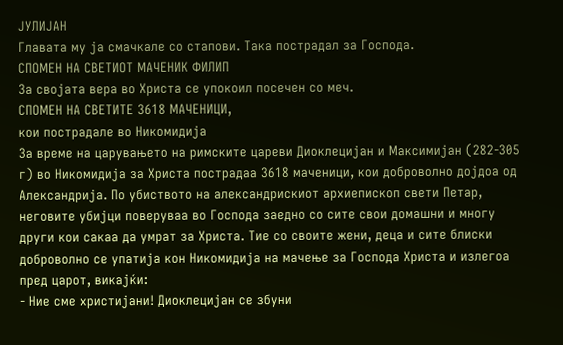ЈУЛИЈАН
Главата му ја смачкале со стапови. Така пострадал за Господа.
СПОМЕН НА СВЕТИОТ МАЧЕНИК ФИЛИП
За својата вера во Христа се упокоил посечен со меч.
СПОМЕН НА СВЕТИТЕ 3618 МАЧЕНИЦИ,
кои пострадале во Никомидија
За време на царувањето на римските цареви Диоклецијан и Максимијан (282-305 г) во Никомидија за Христа пострадаа 3618 маченици, кои доброволно дојдоа од Александрија. По убиството на александрискиот архиепископ свети Петар, неговите убијци поверуваа во Господа заедно со сите свои домашни и многу други кои сакаа да умрат за Христа. Тие со своите жени, деца и сите блиски доброволно се упатија кон Никомидија на мачење за Господа Христа и излегоа пред царот, викајќи:
- Ние сме христијани! Диоклецијан се збуни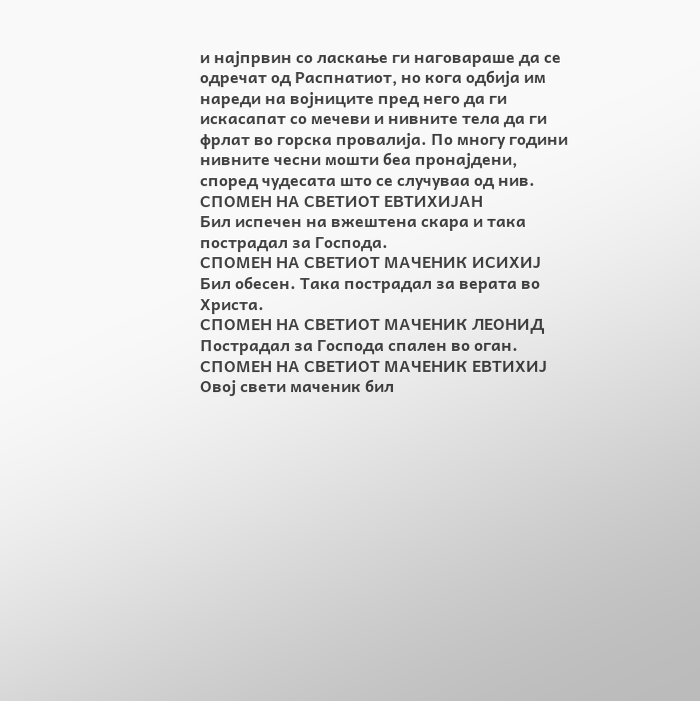и најпрвин со ласкање ги наговараше да се одречат од Распнатиот, но кога одбија им нареди на војниците пред него да ги искасапат со мечеви и нивните тела да ги фрлат во горска провалија. По многу години нивните чесни мошти беа пронајдени, според чудесата што се случуваа од нив.
СПОМЕН НА СВЕТИОТ ЕВТИХИЈАН
Бил испечен на вжештена скара и така пострадал за Господа.
СПОМЕН НА СВЕТИОТ МАЧЕНИК ИСИХИЈ
Бил обесен. Така пострадал за верата во Христа.
СПОМЕН НА СВЕТИОТ МАЧЕНИК ЛЕОНИД
Пострадал за Господа спален во оган.
СПОМЕН НА СВЕТИОТ МАЧЕНИК ЕВТИХИЈ
Овој свети маченик бил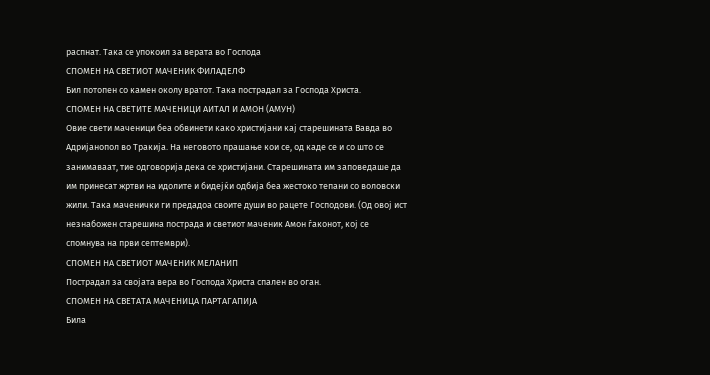распнат. Така се упокоил за верата во Господа
СПОМЕН НА СВЕТИОТ МАЧЕНИК ФИЛАДЕЛФ
Бил потопен со камен околу вратот. Така пострадал за Господа Христа.
СПОМЕН НА СВЕТИТЕ МАЧЕНИЦИ АИТАЛ И АМОН (АМУН)
Овие свети маченици беа обвинети како христијани кај старешината Вавда во Адријанопол во Тракија. На неговото прашање кои се, од каде се и со што се занимаваат, тие одговорија дека се христијани. Старешината им заповедаше да им принесат жртви на идолите и бидејќи одбија беа жестоко тепани со воловски жили. Така маченички ги предадоа своите души во рацете Господови. (Од овој ист незнабожен старешина пострада и светиот маченик Амон ѓаконот, кој се спомнува на први септември).
СПОМЕН НА СВЕТИОТ МАЧЕНИК МЕЛАНИП
Пострадал за својата вера во Господа Христа спален во оган.
СПОМЕН НА СВЕТАТА МАЧЕНИЦА ПАРТАГАПИЈА
Била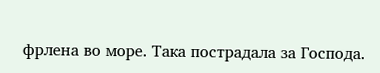фрлена во море. Така пострадала за Господа.